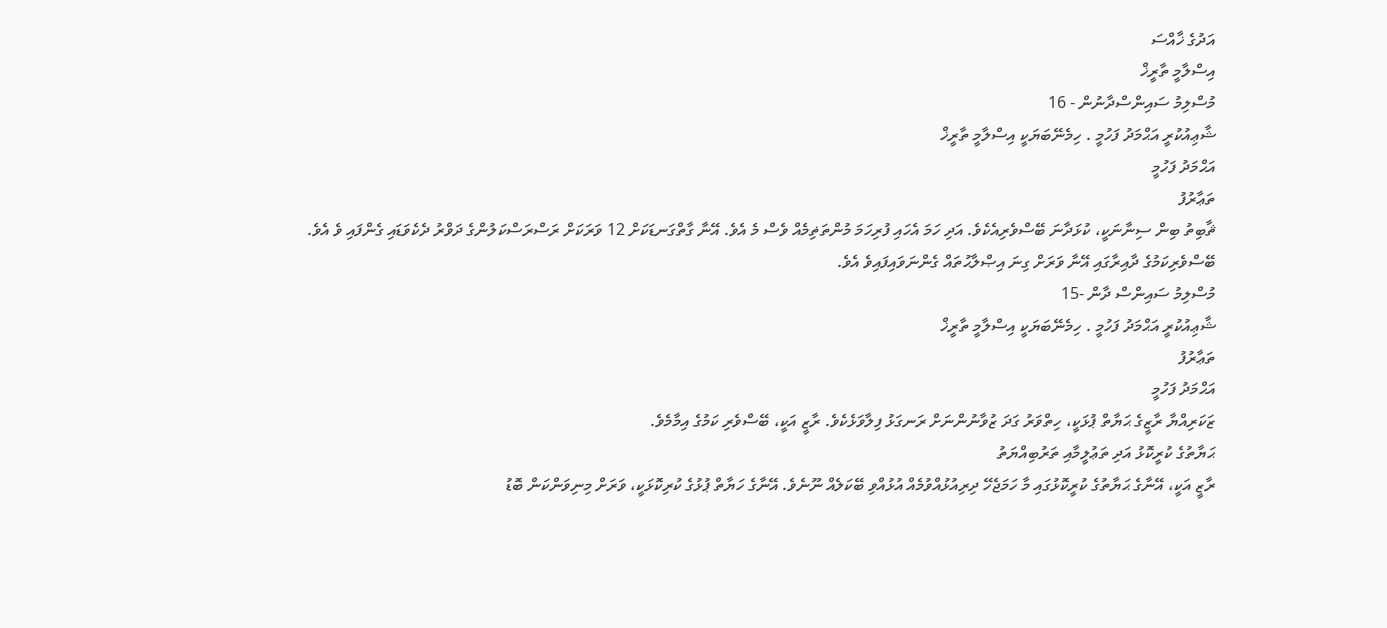އަދުގެ ޚާއްސަ
އިސްލާމީ ތާރީޚް
މުސްލިމު ސައިންސްދާނުން - 16
ޝާޢިއުކުރީ އަޙްމަދު ފަހުމީ . ހިމެނޭބަޔަކީ އިސްލާމީ ތާރީޚް
އަޙްމަދު ފަހުމީ
ތަޢާރުފު
ޘާބިތު ބިން ސިނާނަކީ، ކުޅަދާނަ ބޭސްވެރިއެކެވެ. އަދި ހަމަ އެހައި ފުރިހަމަ މުންތަޡިމެއް ވެސް މެ އެވެ. އޭނާ ގާތްގަނޑަކަށް 12 ވަރަކަށް ރަސްރަސްކަލުންގެ ދަވްރު ދެކެވަޑައި ގެންފައި ވެ އެވެ. ބޭސްވެރިކަމުގެ ދާއިރާގައި އޭނާ ވަރަށް ގިނަ އިޞްލާޙުތައް ގެންނަވައިފައިވެ އެވެ.
މުސްލިމު ސައިންސް ދާން -15
ޝާޢިއުކުރީ އަޙްމަދު ފަހުމީ . ހިމެނޭބަޔަކީ އިސްލާމީ ތާރީޚް
ތަޢާރުފު
އަޙްމަދު ފަހުމީ
ޒަކަރިއްޔާ ރާޒީގެ ޙަޔާތް ޕުޅަކީ، ހިތްވަރު ގަދަ ޒުވާނުންނަށް ރަނގަޅު ފިލާވަޅެކެވެ. ރާޒީ އަކީ، ބޭސްވެރި ކަމުގެ އިމާމެވެ.
ޙަޔާތުގެ ކުރީކޮޅު އަދި ތަޢުލީމާއި ތަރުބިއްޔަތު
ރާޒީ އަކީ، އޭނާގެ ޙަޔާތުގެ ކުރީކޮޅުގައި މާ ހަމަޖެހޭ ދިރިއުޅުއްވުމެއް އުޅުއްވި ބޭކަލެއް ނޫނެވެ. އޭނާގެ ހަޔާތް ޕުޅުގެ ކުރިކޮޅަކީ، ވަރަށް މިނިވަންކަން ބޮޑު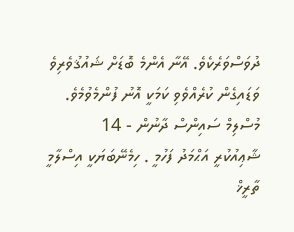ދުވަސްވަރެކެވެ. އޭނާ އެންމެ ބޮޑަށް ޝައުޤުވެރިވެ ވަޑައިގެން ކުރެއްވެވި ކަމަކީ އޮނު ފުންމެވުމެވެ.
މުސްލިމް ސައިންސް ދާނުން - 14
ޝާޢިއުކުރީ އަޙްމަދު ފަހުމީ . ހިމެނޭބަޔަކީ އިސްލާމީ ތާރީޚް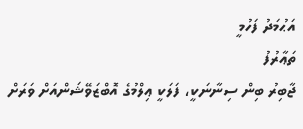އަޙުމަދު ފަހުމީ
ތަޢާރުފު
ޖާބިރު ބިން ސިނާނަކީ، ފަލަކީ ޢިލްމުގެ އޮބްޒަވޭޝަންއަށް ވަރަށް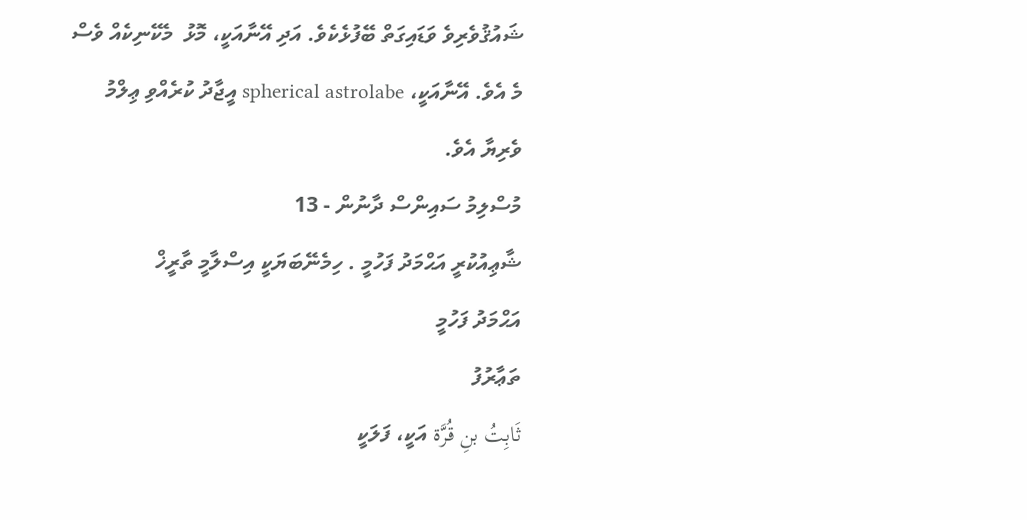ޝައުޤުވެރިވެ ވަޑައިގަތް ބޭފުޅެކެވެ. އަދި އޭނާއަކީ، މޮޅު  މެކޭނިކެއް ވެސް މެ އެވެ. އޭނާއަކީ، spherical astrolabe އީޖާދު ކުރެއްވި ޢިލްމު ވެރިޔާ އެވެ.
މުސްލިމު ސައިންސް ދާނުން - 13
ޝާޢިއުކުރީ އަޙްމަދު ފަހުމީ . ހިމެނޭބަޔަކީ އިސްލާމީ ތާރީޚް
އަޙްމަދު ފަހުމީ
ތަޢާރުފު
ثَابِتُ بنِ قُرَّة އަކީ، ފަލަކީ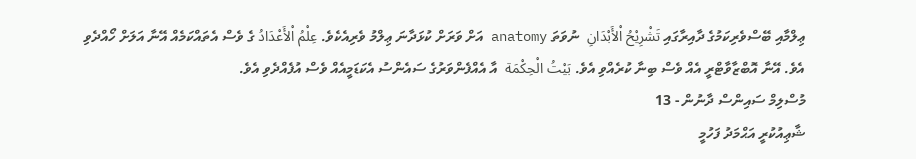ޢިލްމާއި ބޭސްވެރިކަމުގެ ދާއިރާގައި تَشْرِيْحُ اْلأَبْدَانِ  ނުވަތަ anatomy އަށް ވަރަށް ކުޅަދާނަ ޢިލްމު ވެރިއެކެވެ. عِلْمُ اْلأَعْدَادُ ގެ ވެސް އެތައްކަމެއް އޭނާ އަލަށް ހޯއްދެވި އެވެ. އޭނާ އޮބްޒާވާޓްރީ އެއް ވެސް ބިނާ ކުރެއްވި އެވެ. بَيْتُ الْحِكْمَة  އާ އެއްފެންވަރުގެ ސައެންސު އެކަޑަމީއެއް ވެސް އުފެއްދެވި އެވެ.
މުސްލިމް ސައިންސް ދާނުން - 13
ޝާޢިއުކުރީ އަޙްމަދު ފަހުމީ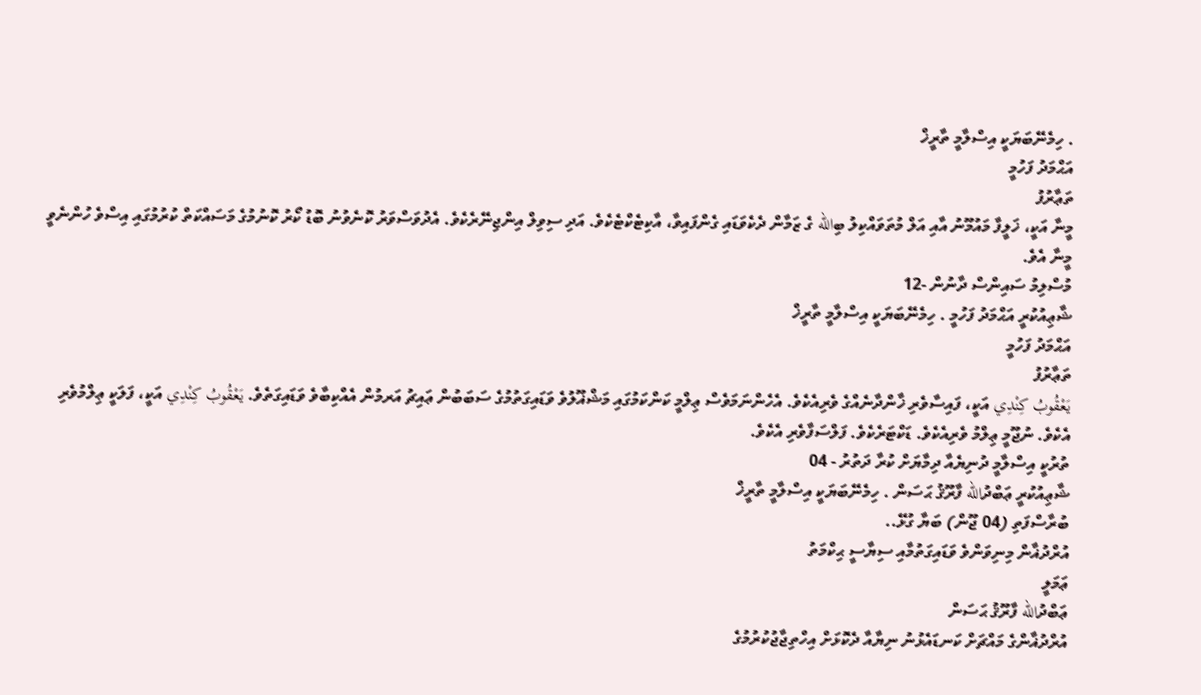. ހިމެނޭބަޔަކީ އިސްލާމީ ތާރީޚް
އަޙްމަދު ފަހުމީ
ތަޢާރުފު
މީނާ އަކީ، ޚަލީފާ މައުމޫނު އާއި އަލް މުތަވައްކިލު ބިالله ގެ ޒަމާން ދެކެވަޑައި ގެންފައިވާ، އާކިޓެކްޓެކެވެ. އަދި ސިވިލް އިންޖިނޭރެކެވެ. އެދުވަސްވަރު ކޮނެވުނު ބޮޑު ކޯރު ކޮނުމުގެ މަސައްކަތް ކުރުމުގައި އިސްވެ ހުންނެވީ މީނާ އެވެ.
މުސްލިމު ސައިންސް ދާނުން -12
ޝާޢިއުކުރީ އަޙްމަދު ފަހުމީ . ހިމެނޭބަޔަކީ އިސްލާމީ ތާރީޚް
އަޙްމަދު ފަހުމީ
ތަޢާރުފު
يَعْقُوبُ كِنْدِي އަކީ، ފައިސާވެރި ޚާންދާނެއްގެ ވެރިއެކެވެ. އެހެންނަމަވެސް ޢިލްމީ ކަންކަމުގައި މަޝްޣޫލުވެ ވަޑައިގަތުމުގެ ސަބަބުން ޢައިޗު އަރމުން އެއްކިބާވެ ވަޑައިގަތެވެ. يَعْقُوبُ كِنْدِي އަކީ، ފަލަކީ ޢިލްމުވެރި އެކެވެ. ނުޖޫމީ ޢިލްމު ވެރިއެކެވެ. ޑަކްޓަރެކެވެ. ފަލްސަފާވެރި އެކެވެ.
ތުރުކީ އިސްލާމީ ދުނިޔެއާ ދިމާޔަށް ކުރާ ދަތުރު - 04
ޝާޢިއުކުރީ ޢަބްދުالله ފާރޫޤު ޙަސަން . ހިމެނޭބަޔަކީ އިސްލާމީ ތާރީޚް
ބުރާސްފަތި (04 ޖޫން) ބަޔާ ގުޅޭ..
އުރްދުޣާން މިނިވަންވެ ވަޑައިގަތުމާއި ސިޔާސީ ޙިކްމަތު
ޢަމަލީ
ޢަބްދުالله ފާރޫޤު ޙަސަން
އުރްދުޣާންގެ މައްޗަށް ކަނޑައެޅުނު ނިޔާއާ ދެކޮޅަށް އިހްތިޖާޖުކުރުމުގެ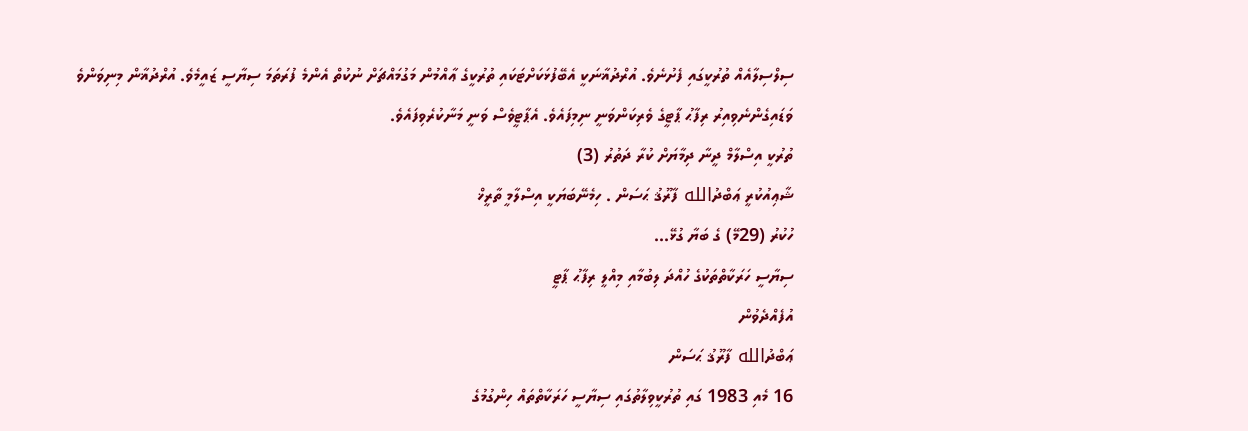ސިލްސިލާއެއް ތުރުކީގައި ފެށުނެވެ. އުރްދުޣާނަކީ އެބޭފުޅަކަށްޓަކައި ތުރުކީގެ ޢާއްމުން މަގުމައްޗަށް ނުކުތް އެންމެ ފުރަތަމަ ސިޔާސީ ޒައީމެވެ. އުރްދުޣާން މިނިވަންވެ ވަޑައިގެންނެވިއިރު ރިފާޙު ޕާޓީގެ ވެރިކަންވަނީ ނިމިފައެވެ. އެޕާޓީވެސް ވަނީ މަނާކުރެވިފައެވެ.
ތުރުކީ އިސްލާމް ދީނާ ދިމާޔަށް ކުރާ ދަތުރު (3)
ޝާޢިއުކުރީ ޢަބްދުالله ފާރޫޤު ޙަސަން . ހިމެނޭބަޔަކީ އިސްލާމީ ތާރީޚް
ހުކުރު (29މޭ) ގެ ބަޔާ ގުޅޭ...
ސިޔާސީ ހަރަކާތްތަކުގެ ހުއްދަ ލިބުމާއި މިއްލީ ރިފާޙު ޕާޓީ
އުފެއްދެވުން
ޢަބްދުالله ފާރޫޤު ޙަސަން
16 މެއި 1983 ގައި ތުރުކީވިލާތުގައި ސިޔާސީ ހަރަކާތްތައް ހިންގުމުގެ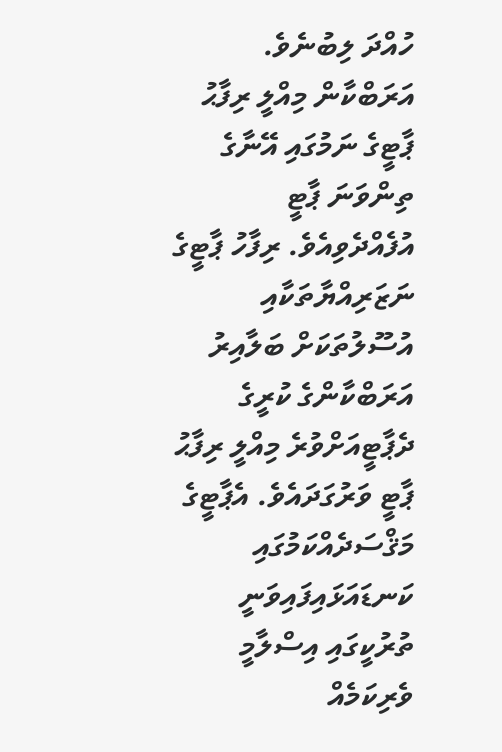ހުއްދަ ލިބުނެވެ. އަރަބްކާން މިއްލީ ރިފާޙު ޕާޓީގެ ނަމުގައި އޭނާގެ ތިންވަނަ ޕާޓީ އުފެއްދެވިއެވެ. ރިފާހު ޕާޓީގެ ނަޒަރިއްޔާތަކާއި އުސޫލުތަކަށް ބަލާއިރު އަރަބްކާންގެ ކުރީގެ ދެޕާޓީއަށްވުރެ މިއްލީ ރިފާޙު ޕާޓީ ވަރުގަދައެވެ. އެޕާޓީގެ މަޤްސަދެއްކަމުގައި ކަނޑައަޅައިފައިވަނީ ތުރުކީގައި އިސްލާމީ ވެރިކަމެއް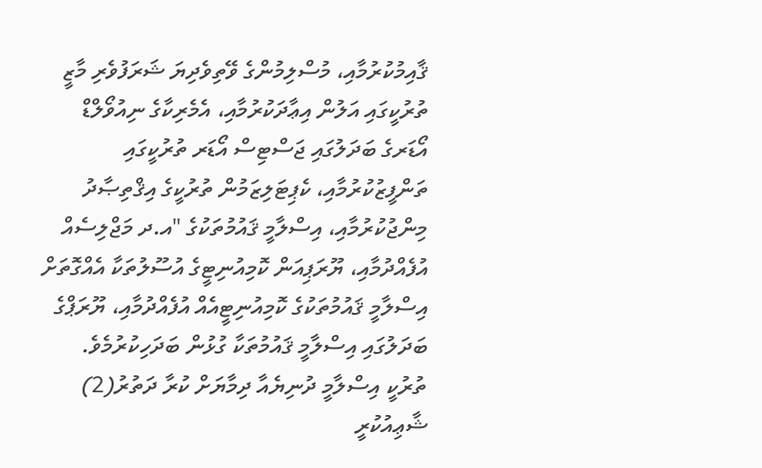ޤާއިމުކުރުމާއި، މުސްލިމުންގެ ވޭތިވެދިޔަ ޝަރަފުވެރި މާޒީ ތުރުކީގައި އަލުން އިޢާދަކުރުމާއި، އެމެރިކާގެ ނިއުވޯލްޑް އޯޑަރގެ ބަދަލުގައި ޖަސްޓިސް އޯޑަރ ތުރުކީގައި ތަންފީޒުކުރުމާއި، ކެޕިޓަލިޒަމުން ތުރުކީގެ އިޤްތިޞާދު މިންޖުކުރުމާއި، އިސްލާމީ ޤައުމުތަކުގެ "އ.ދ މަޖްލިސެއް އުފެއްދުމާއި، ޔޫރަޕިއަން ކޮމިއުނިޓީގެ އުސޫލުތަކާ އެއްގޮތަށް އިސްލާމީ ޤައުމުތަކުގެ ކޮމިއުނިޓީއެއް އުފެއްދުމާއި، ޔޫރަޕްގެ ބަދަލުގައި އިސްލާމީ ޤައުމުތަކާ ގުޅުން ބަދަހިކުރުމެވެ.
ތުރުކީ އިސްލާމީ ދުނިޔެއާ ދިމާޔަށް ކުރާ ދަތުރު(2)
ޝާޢިއުކުރީ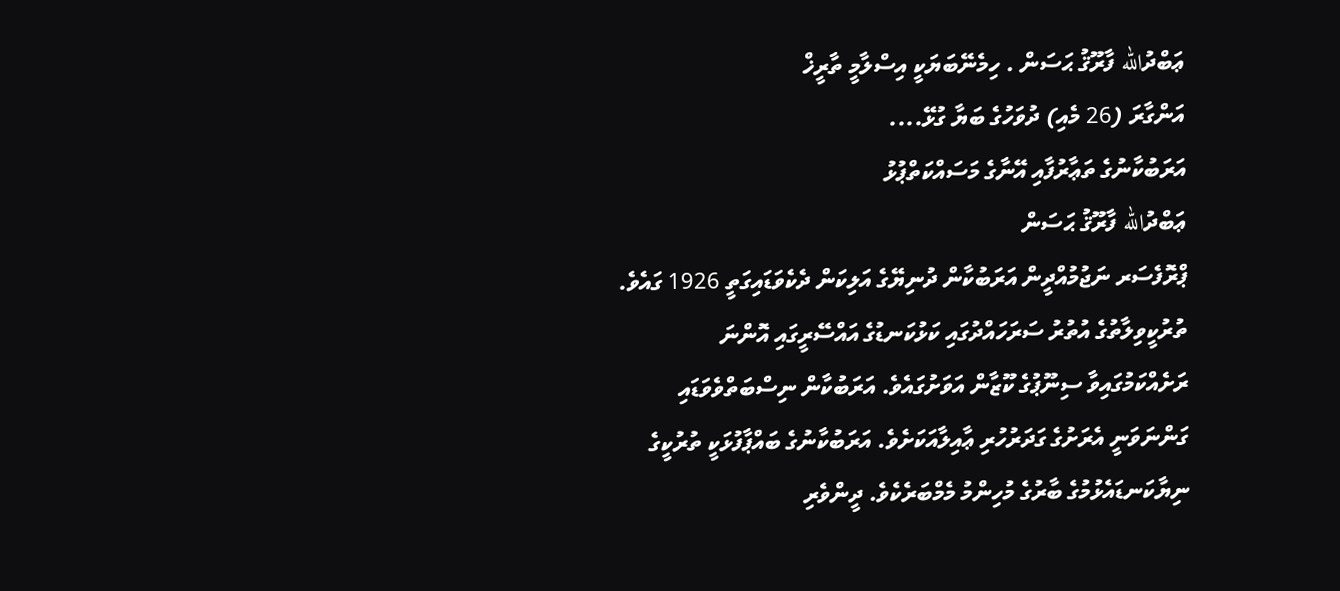ޢަބްދުالله ފާރޫޤު ޙަސަން . ހިމެނޭބަޔަކީ އިސްލާމީ ތާރީޚް
އަންގާރަ (26 މެއި) ދުވަހުގެ ބަޔާ ގުޅޭ....
އަރަބުކާނުގެ ތަޢާރުފާއި އޭނާގެ މަސައްކަތްޕުޅު
ޢަބްދުالله ފާރޫޤު ޙަސަން
ޕްރޮފެސަރ ނަޖުމުއްދީން އަރަބުކާން ދުނިޔޭގެ އަލިކަން ދެކެވަޑައިގަތީ 1926 ގައެވެ. ތުރުކީވިލާތުގެ އުތުރު ސަރަހައްދުގައި ކަޅުކަނޑުގެ އައްސޭރީގައި އޮންނަ ރަށެއްކަމުގައިވާ ސިނޫޕުގެ ކޫޒާން އަވަށުގައެވެ. އަރަބުކާން ނިސްބަތްވެވަޑައި ގަންނަވަނީ އެރަށުގެ ގަދަރުހުރި ޢާއިލާއަކަށެވެ. އަރަބުކާނުގެ ބައްޕާފުޅަކީ ތުރުކީގެ ނިޔާކަނޑައެޅުމުގެ ބާރުގެ މުހިންމު މެމްބަރެކެވެ. ދީންވެރި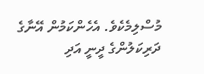މުސްލިމެކެވެ. އެހެންކަމުން އޭނާގެ ދަރިކަލުންގެ ދީނީ އަދި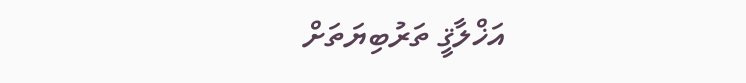އަޚްލާޤީ ތަރުބިޔަތަށް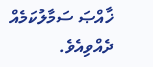ޚާއްޞަ ސަމާލުކަމެއް ދެއްވިއެވެ.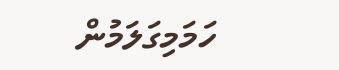ހަމަމިގަލަމުން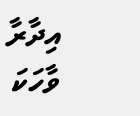އިދާރާ
ވާހަކަ